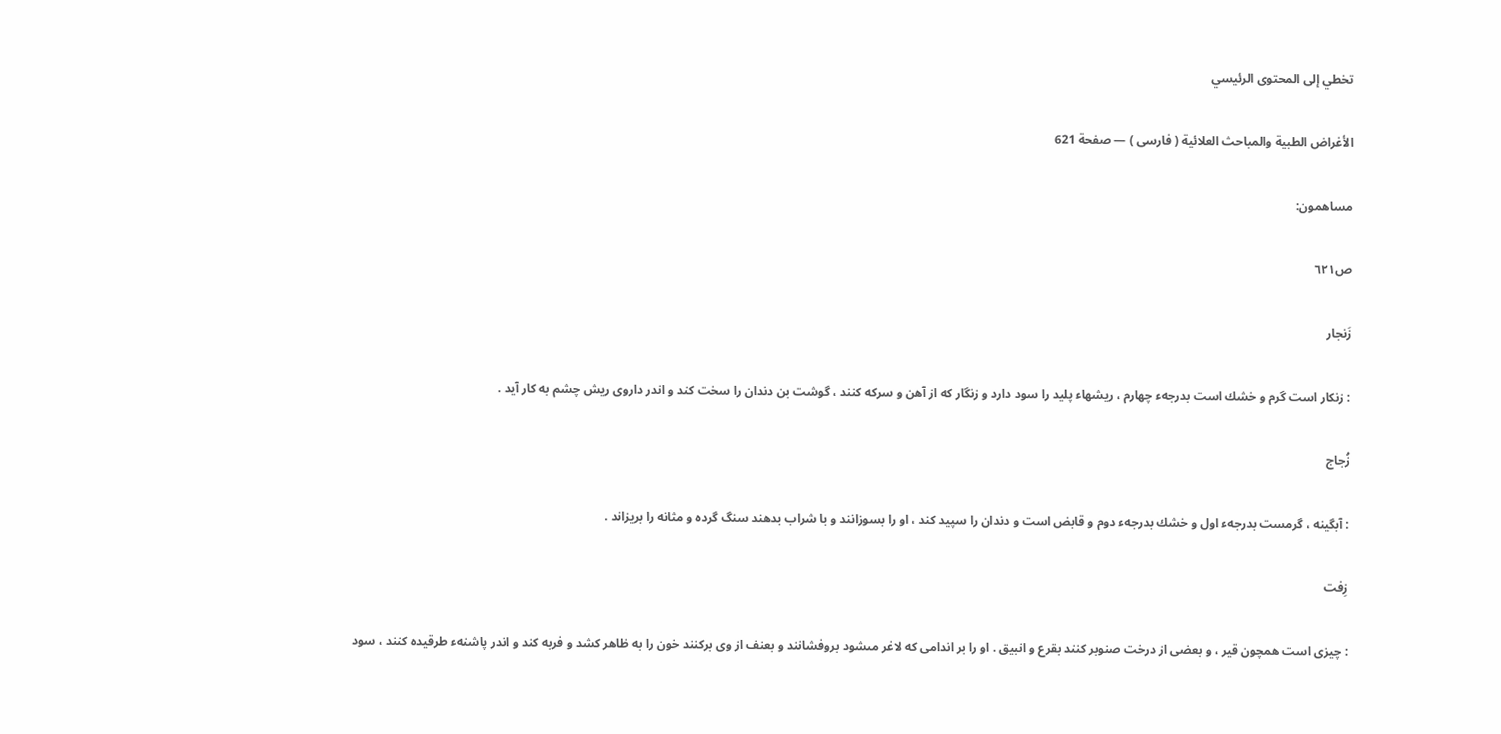تخطي إلى المحتوى الرئيسي

الأغراض الطبية والمباحث العلائية ( فارسى ) — صفحة 621

مساهمون:

ص٦٢١

زَنجار

: زنكار است گرم و خشك است بدرجهء چهارم ، ريشهاء پليد را سود دارد و زنگار كه از آهن و سركه كنند ، گوشت بن دندان را سخت كند و اندر داروى ريش چشم به كار آيد .

زُجاج

: آبگينه ، گرمست بدرجهء اول و خشك بدرجهء دوم و قابض است و دندان را سپيد كند ، او را بسوزانند و با شراب بدهند سنگ گرده و مثانه را بريزاند .

زِفت

: چيزى است همچون قير ، و بعضى از درخت صنوبر كنند بقرع و انبيق . او را بر اندامى كه لاغر مىشود بروفشانند و بعنف از وى بركنند خون را به ظاهر كشد و فربه كند و اندر پاشنهء طرقيده كنند ، سود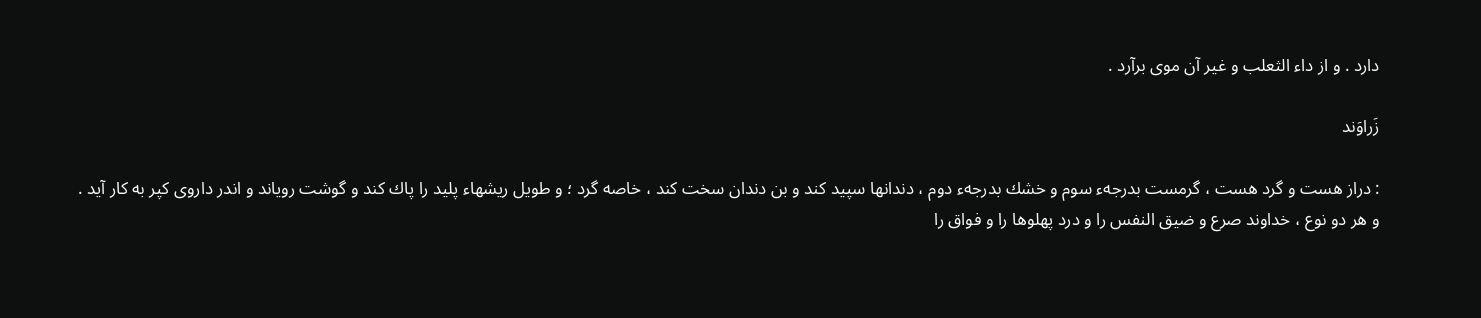دارد . و از داء الثعلب و غير آن موى برآرد .

زَراوَند

: دراز هست و گرد هست ، گرمست بدرجهء سوم و خشك بدرجهء دوم ، دندانها سپيد كند و بن دندان سخت كند ، خاصه گرد ؛ و طويل ريشهاء پليد را پاك كند و گوشت روياند و اندر داروى كپر به كار آيد . و هر دو نوع ، خداوند صرع و ضيق النفس را و درد پهلوها را و فواق را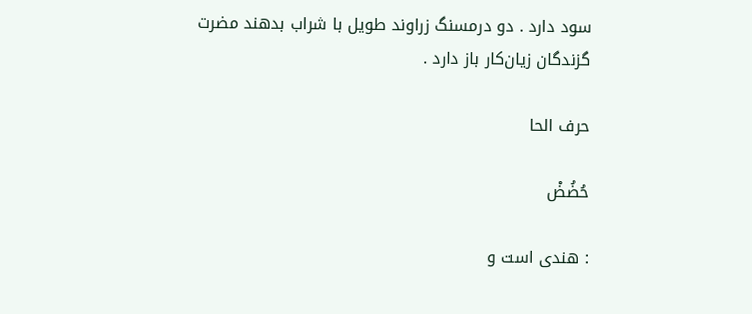سود دارد . دو درمسنگ زراوند طويل با شراب بدهند مضرت گزندگان زيان‌كار باز دارد .

حرف الحا

حُضُضْ

: هندى است و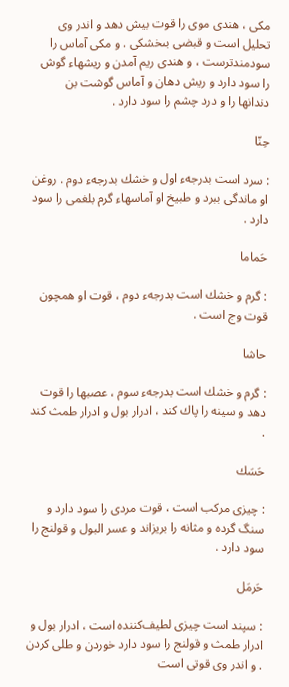مكى ، هندى موى را قوت بيش دهد و اندر وى تحليل است و قبضى بىخشكى . و مكى آماس را سودمندترست ، و هندى ريم آمدن و ريشهاء گوش را سود دارد و ريش دهان و آماس گوشت بن دندانها را و درد چشم را سود دارد .

حِنّا

: سرد است بدرجهء اول و خشك بدرجهء دوم . روغن او ماندگى ببرد و طبيخ او آماسهاء گرم بلغمى را سود دارد .

حَماما

: گرم و خشك است بدرجهء دوم ، قوت او همچون قوت وج است .

حاشا

: گرم و خشك است بدرجهء سوم ، عصبها را قوت دهد و سينه را پاك كند ، ادرار بول و ادرار طمث كند .

حَسَك

: چيزى مركب است ، قوت مردى را سود دارد و سنگ گرده و مثانه را بريزاند و عسر البول و قولنج را سود دارد .

حَرمَل

: سپند است چيزى لطيف‌كننده است ، ادرار بول و ادرار طمث و قولنج را سود دارد خوردن و طلى كردن . و اندر وى قوتى است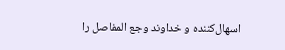اسهال‌كننده و خداوند وجع المفاصل را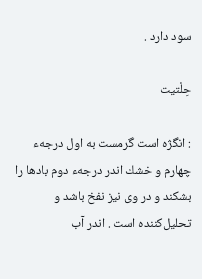سود دارد .

حِلْتيت

: انگژه است گرمست به اول درجهء چهارم و خشك اندر درجهء دوم بادها را بشكند و در وى نيز نفخ باشد و تحليل‌كننده است . اندر آب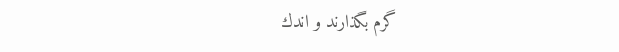گرم بگذارند و اندك